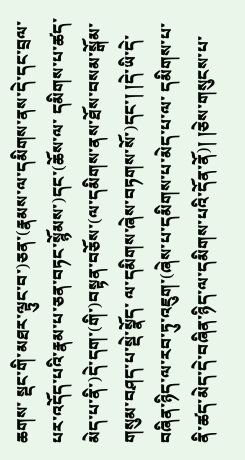ཆགས་ སྡང་གི་མཐར་ལྟུང་བ་)ཅན་(རྣམས་ལ་དམིགས་ནས་དེ་དང་བྲལ་པར་འདོད་པའི་རྣམ་པ་ཅན་བཏང་སྙོམས་)དང་(ཆོས་ལ་ དམིགས་པ་ཚད་མེད་པ་ནི་)དེ་དག་(གི་)བསྟན་བཅོས་(ལ་དམིགས་ནས་ཐོས་བསམ་སྒོམ་གསུམ་བཤད་པ་སྡེ་སྣོད་ ལ་དམིགས་ཞེས་བཏགས་སོ་)དང་། །དེ་ཡི་དེ་བཞིན་ཉིད་ལ་རབ་ཏུ་འཇུག་(ཞེས་པ་དམིགས་པ་མེད་པ་ལ་ དམིགས་པ་ནི་ཚད་མེད་དེ་བཞིན་ཉིད་ལ་དམིགས་པའི་དོན་ནོ)། །ཅེས་གསུངས་པ་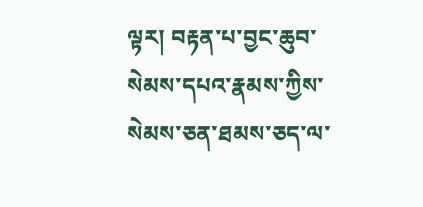ལྟར། བརྟན་པ་བྱང་ཆུབ་ སེམས་དཔའ་རྣམས་ཀྱིས་སེམས་ཅན་ཐམས་ཅད་ལ་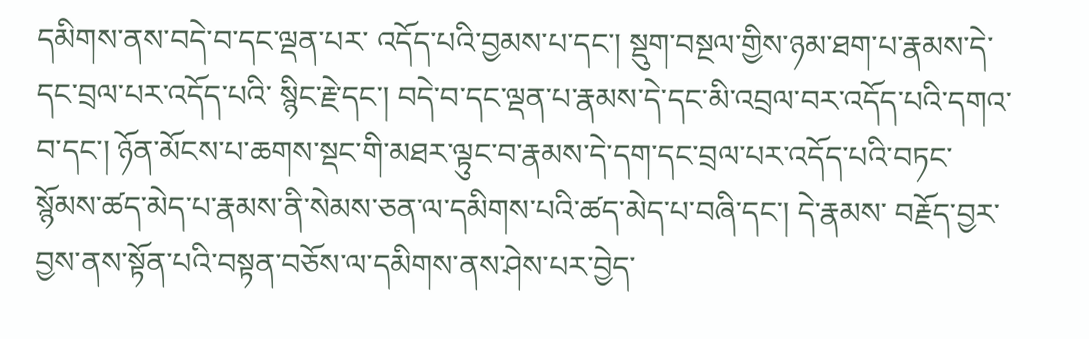དམིགས་ནས་བདེ་བ་དང་ལྡན་པར་ འདོད་པའི་བྱམས་པ་དང་། སྡུག་བསྔལ་གྱིས་ཉམ་ཐག་པ་རྣམས་དེ་དང་བྲལ་པར་འདོད་པའི་ སྙིང་རྗེ་དང་། བདེ་བ་དང་ལྡན་པ་རྣམས་དེ་དང་མི་འབྲལ་བར་འདོད་པའི་དགའ་བ་དང་། ཉོན་མོངས་པ་ཆགས་སྡང་གི་མཐར་ལྟུང་བ་རྣམས་དེ་དག་དང་བྲལ་པར་འདོད་པའི་བཏང་ སྙོམས་ཚད་མེད་པ་རྣམས་ནི་སེམས་ཅན་ལ་དམིགས་པའི་ཚད་མེད་པ་བཞི་དང་། དེ་རྣམས་ བརྗོད་བྱར་བྱས་ནས་སྟོན་པའི་བསྟན་བཅོས་ལ་དམིགས་ནས་ཤེས་པར་བྱེད་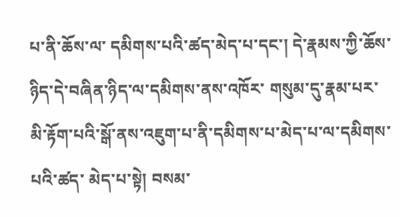པ་ནི་ཆོས་ལ་ དམིགས་པའི་ཚད་མེད་པ་དང་། དེ་རྣམས་ཀྱི་ཆོས་ཉིད་དེ་བཞིན་ཉིད་ལ་དམིགས་ནས་འཁོར་ གསུམ་དུ་རྣམ་པར་མི་རྟོག་པའི་སྒོ་ནས་འཇུག་པ་ནི་དམིགས་པ་མེད་པ་ལ་དམིགས་པའི་ཚད་ མེད་པ་སྟེ། བསམ་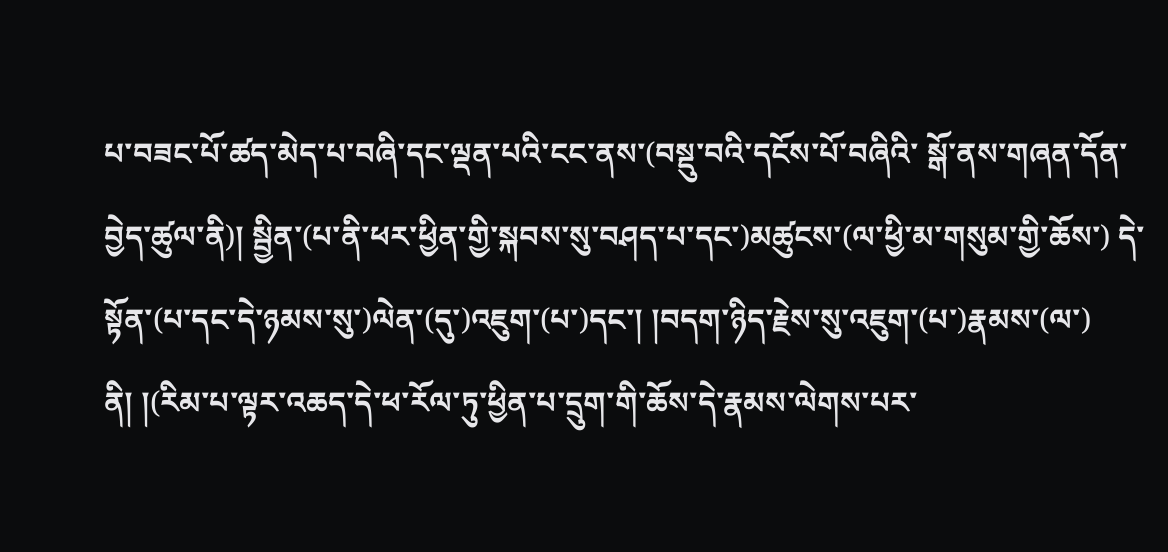པ་བཟང་པོ་ཚད་མེད་པ་བཞི་དང་ལྡན་པའི་ངང་ནས་(བསྡུ་བའི་དངོས་པོ་བཞིའི་ སྒོ་ནས་གཞན་དོན་བྱེད་ཚུལ་ནི)། སྦྱིན་(པ་ནི་ཕར་ཕྱིན་གྱི་སྐབས་སུ་བཤད་པ་དང་)མཚུངས་(ལ་ཕྱི་མ་གསུམ་གྱི་ཆོས་) དེ་སྟོན་(པ་དང་དེ་ཉམས་སུ་)ལེན་(དུ་)འཇུག་(པ་)དང་། །བདག་ཉིད་རྗེས་སུ་འཇུག་(པ་)རྣམས་(ལ་) ནི། །(རིམ་པ་ལྟར་འཆད་དེ་ཕ་རོལ་ཏུ་ཕྱིན་པ་དྲུག་གི་ཆོས་དེ་རྣམས་ལེགས་པར་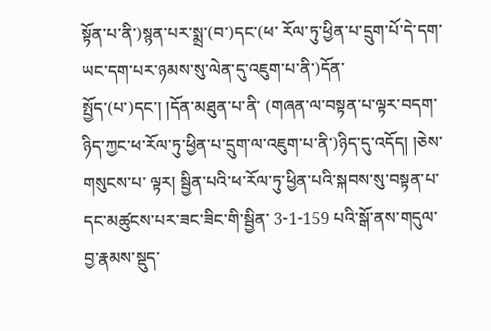སྟོན་པ་ནི་)སྙན་པར་སྨྲ་(བ་)དང་(ཕ་ རོལ་ཏུ་ཕྱིན་པ་དྲུག་པོ་དེ་དག་ཡང་དག་པར་ཉམས་སུ་ལེན་དུ་འཇུག་པ་ནི་)དོན་སྤྱོད་(པ་)དང་། །དོན་མཐུན་པ་ནི་ (གཞན་ལ་བསྟན་པ་ལྟར་བདག་ཉིད་ཀྱང་ཕ་རོལ་ཏུ་ཕྱིན་པ་དྲུག་ལ་འཇུག་པ་ནི་)ཉིད་དུ་འདོད། །ཅེས་གསུངས་པ་ ལྟར། སྦྱིན་པའི་ཕ་རོལ་ཏུ་ཕྱིན་པའི་སྐབས་སུ་བསྟན་པ་དང་མཚུངས་པར་ཟང་ཟིང་གི་སྦྱིན་ 3-1-159 པའི་སྒོ་ནས་གདུལ་བྱ་རྣམས་སྡུད་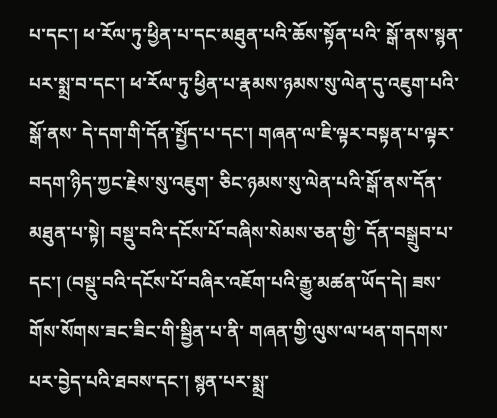པ་དང་། ཕ་རོལ་ཏུ་ཕྱིན་པ་དང་མཐུན་པའི་ཆོས་སྟོན་པའི་ སྒོ་ནས་སྙན་པར་སྨྲ་བ་དང་། ཕ་རོལ་ཏུ་ཕྱིན་པ་རྣམས་ཉམས་སུ་ལེན་དུ་འཇུག་པའི་སྒོ་ནས་ དེ་དག་གི་དོན་སྤྱོད་པ་དང་། གཞན་ལ་ཇི་ལྟར་བསྟན་པ་ལྟར་བདག་ཉིད་ཀྱང་རྗེས་སུ་འཇུག་ ཅིང་ཉམས་སུ་ལེན་པའི་སྒོ་ནས་དོན་མཐུན་པ་སྟེ། བསྡུ་བའི་དངོས་པོ་བཞིས་སེམས་ཅན་གྱི་ དོན་བསྒྲུབ་པ་དང་། (བསྡུ་བའི་དངོས་པོ་བཞིར་འཇོག་པའི་རྒྱུ་མཚན་ཡོད་དེ། ཟས་གོས་སོགས་ཟང་ཟིང་གི་སྦྱིན་པ་ནི་ གཞན་གྱི་ལུས་ལ་ཕན་གདགས་པར་བྱེད་པའི་ཐབས་དང་། སྙན་པར་སྨྲ་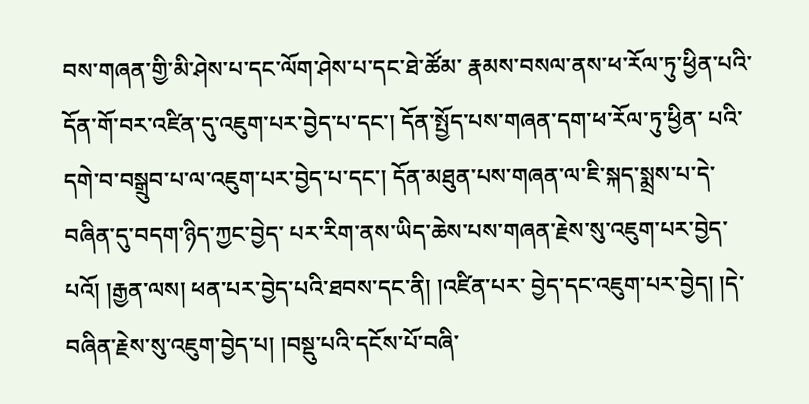བས་གཞན་གྱི་མི་ཤེས་པ་དང་ལོག་ཤེས་པ་དང་ཐེ་ཚོམ་ རྣམས་བསལ་ནས་ཕ་རོལ་ཏུ་ཕྱིན་པའི་དོན་གོ་བར་འཛིན་དུ་འཇུག་པར་བྱེད་པ་དང་། དོན་སྤྱོད་པས་གཞན་དག་ཕ་རོལ་ཏུ་ཕྱིན་ པའི་དགེ་བ་བསྒྲུབ་པ་ལ་འཇུག་པར་བྱེད་པ་དང་། དོན་མཐུན་པས་གཞན་ལ་ཇི་སྐད་སྨྲས་པ་དེ་བཞིན་དུ་བདག་ཉིད་ཀྱང་བྱེད་ པར་རིག་ནས་ཡིད་ཆེས་པས་གཞན་རྗེས་སུ་འཇུག་པར་བྱེད་པའོ། །རྒྱན་ལས། ཕན་པར་བྱེད་པའི་ཐབས་དང་ནི། །འཛིན་པར་ བྱེད་དང་འཇུག་པར་བྱེད། །དེ་བཞིན་རྗེས་སུ་འཇུག་བྱེད་པ། །བསྡུ་པའི་དངོས་པོ་བཞི་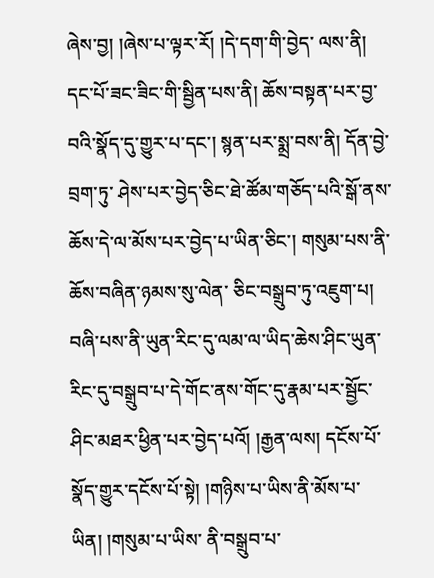ཞེས་བྱ། །ཞེས་པ་ལྟར་རོ། །དེ་དག་གི་བྱེད་ ལས་ནི། དང་པོ་ཟང་ཟིང་གི་སྦྱིན་པས་ནི། ཆོས་བསྟན་པར་བྱ་བའི་སྣོད་དུ་གྱུར་པ་དང་། སྙན་པར་སྨྲ་བས་ནི། དོན་བྱེ་བྲག་ཏུ་ ཤེས་པར་བྱེད་ཅིང་ཐེ་ཚོམ་གཅོད་པའི་སྒོ་ནས་ཆོས་དེ་ལ་མོས་པར་བྱེད་པ་ཡིན་ཅིང་། གསུམ་པས་ནི་ཆོས་བཞིན་ཉམས་སུ་ལེན་ ཅིང་བསྒྲུབ་ཏུ་འཇུག་པ། བཞི་པས་ནི་ཡུན་རིང་དུ་ལམ་ལ་ཡིད་ཆེས་ཤིང་ཡུན་རིང་དུ་བསྒྲུབ་པ་དེ་གོང་ནས་གོང་དུ་རྣམ་པར་སྦྱོང་ ཤིང་མཐར་ཕྱིན་པར་བྱེད་པའོ། །རྒྱན་ལས། དངོས་པོ་སྣོད་གྱུར་དངོས་པོ་སྟེ། །གཉིས་པ་ཡིས་ནི་མོས་པ་ཡིན། །གསུམ་པ་ཡིས་ ནི་བསྒྲུབ་པ་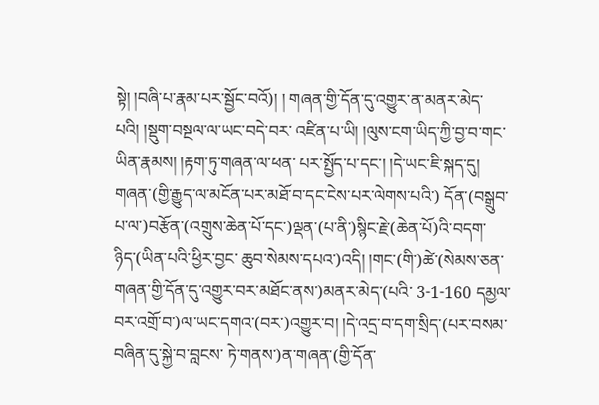སྟེ། །བཞི་པ་རྣམ་པར་སྦྱོང་བའོ)། ། གཞན་གྱི་དོན་དུ་འགྱུར་ན་མནར་མེད་པའི། །སྡུག་བསྔལ་ལ་ཡང་བདེ་བར་ འཛིན་པ་ཡི། །ལུས་ངག་ཡིད་ཀྱི་བྱ་བ་གང་ཡིན་རྣམས། །རྟག་ཏུ་གཞན་ལ་ཕན་ པར་སྤྱོད་པ་དང་། །དེ་ཡང་ཇི་སྐད་དུ། གཞན་(གྱི་རྒྱུད་ལ་མངོན་པར་མཐོ་བ་དང་ངེས་པར་ལེགས་པའི་) དོན་(བསྒྲུབ་པ་ལ་)བརྩོན་(འགྲུས་ཆེན་པོ་དང་)ལྡན་(པ་ནི་)སྙིང་རྗེ་(ཆེན་པོ)འི་བདག་ཉིད་(ཡིན་པའི་ཕྱིར་བྱང་ ཆུབ་སེམས་དཔའ་)འདི། །གང་(གི་)ཚེ་(སེམས་ཅན་གཞན་གྱི་དོན་དུ་འགྱུར་བར་མཐོང་ནས་)མནར་མེད་(པའི་ 3-1-160 དམྱལ་བར་འགྲོ་བ་)ལ་ཡང་དགའ་(བར་)འགྱུར་བ། །དེ་འདྲ་བ་དག་སྲིད་(པར་བསམ་བཞིན་དུ་སྐྱེ་བ་བླངས་ ཏེ་གནས་)ན་གཞན་(གྱི་དོན་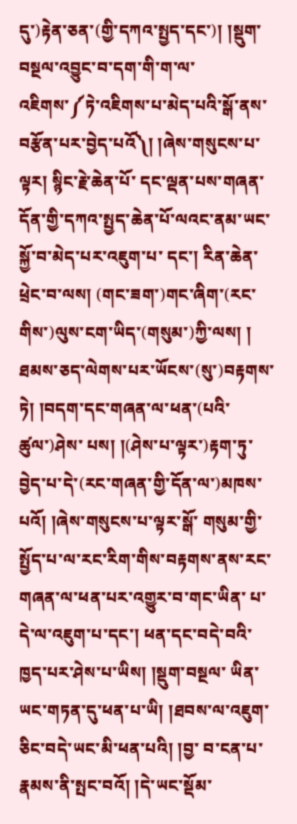དུ་)རྟེན་ཅན་(གྱི་དཀའ་སྤྱད་དང་)། །སྡུག་བསྔལ་འབྱུང་བ་དག་གི་ག་ལ་ འཇིགས་༼ཏེ་འཇིགས་པ་མེད་པའི་སྒོ་ནས་བརྩོན་པར་བྱེད་པའོ༽། །ཞེས་གསུངས་པ་ལྟར། སྙིང་རྗེ་ཆེན་པོ་ དང་ལྡན་པས་གཞན་དོན་གྱི་དཀའ་སྤྱད་ཆེན་པོ་ལའང་ནམ་ཡང་སྐྱོ་བ་མེད་པར་འཇུག་པ་ དང་། རིན་ཆེན་ཕྲེང་བ་ལས། (གང་ཟག་)གང་ཞིག་(རང་གིས་)ལུས་ངག་ཡིད་(གསུམ་)ཀྱི་ལས། ། ཐམས་ཅད་ལེགས་པར་ཡོངས་(སུ་)བརྟགས་ཏེ། །བདག་དང་གཞན་ལ་ཕན་(པའི་ཚུལ་)ཤེས་ པས། །(ཤེས་པ་ལྟར་)རྟག་ཏུ་བྱེད་པ་དེ་(རང་གཞན་གྱི་དོན་ལ་)མཁས་པའོ། །ཞེས་གསུངས་པ་ལྟར་སྒོ་ གསུམ་གྱི་སྤྱོད་པ་ལ་རང་རིག་གིས་བརྟགས་ནས་རང་གཞན་ལ་ཕན་པར་འགྱུར་བ་གང་ཡིན་ པ་དེ་ལ་འཇུག་པ་དང་། ཕན་དང་བདེ་བའི་ཁྱད་པར་ཤེས་པ་ཡིས། །སྡུག་བསྔལ་ ཡིན་ཡང་གཏན་དུ་ཕན་པ་ཡི། །ཐབས་ལ་འཇུག་ཅིང་བདེ་ཡང་མི་ཕན་པའི། །བྱ་ བ་ངན་པ་རྣམས་ནི་སྤང་བའོ། །དེ་ཡང་སྡོམ་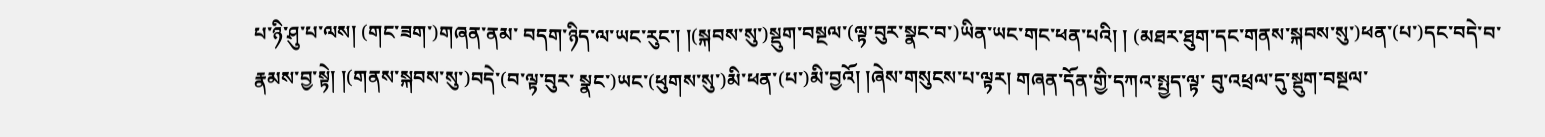པ་ཉི་ཤུ་པ་ལས། (གང་ཟག་)གཞན་ནམ་ བདག་ཉིད་ལ་ཡང་རུང་། །(སྐབས་སུ་)སྡུག་བསྔལ་(ལྟ་བུར་སྣང་བ་)ཡིན་ཡང་གང་ཕན་པའི། ། (མཐར་ཐུག་དང་གནས་སྐབས་སུ་)ཕན་(པ་)དང་བདེ་བ་རྣམས་བྱ་སྟེ། །(གནས་སྐབས་སུ་)བདེ་(བ་ལྟ་བུར་ སྣང་)ཡང་(ཕུགས་སུ་)མི་ཕན་(པ་)མི་བྱའོ། །ཞེས་གསུངས་པ་ལྟར། གཞན་དོན་གྱི་དཀའ་སྤྱད་ལྟ་ བུ་འཕྲལ་དུ་སྡུག་བསྔལ་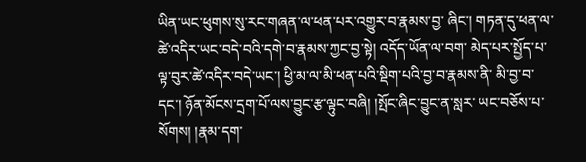ཡིན་ཡང་ཕུགས་སུ་རང་གཞན་ལ་ཕན་པར་འགྱུར་བ་རྣམས་བྱ་ ཞིང་། གཏན་དུ་ཕན་ལ་ཚེ་འདིར་ཡང་བདེ་བའི་དགེ་བ་རྣམས་ཀྱང་བྱ་སྟེ། འདོད་ཡོན་ལ་བག་ མེད་པར་སྤྱོད་པ་ལྟ་བུར་ཚེ་འདིར་བདེ་ཡང་། ཕྱི་མ་ལ་མི་ཕན་པའི་སྡིག་པའི་བྱ་བ་རྣམས་ནི་ མི་བྱ་བ་དང་། ཉོན་མོངས་དྲག་པོ་ལས་བྱུང་རྩ་ལྟུང་བཞི། །སྤོང་ཞིང་བྱུང་ན་སླར་ ཡང་བཅོས་པ་སོགས། །རྣམ་དག་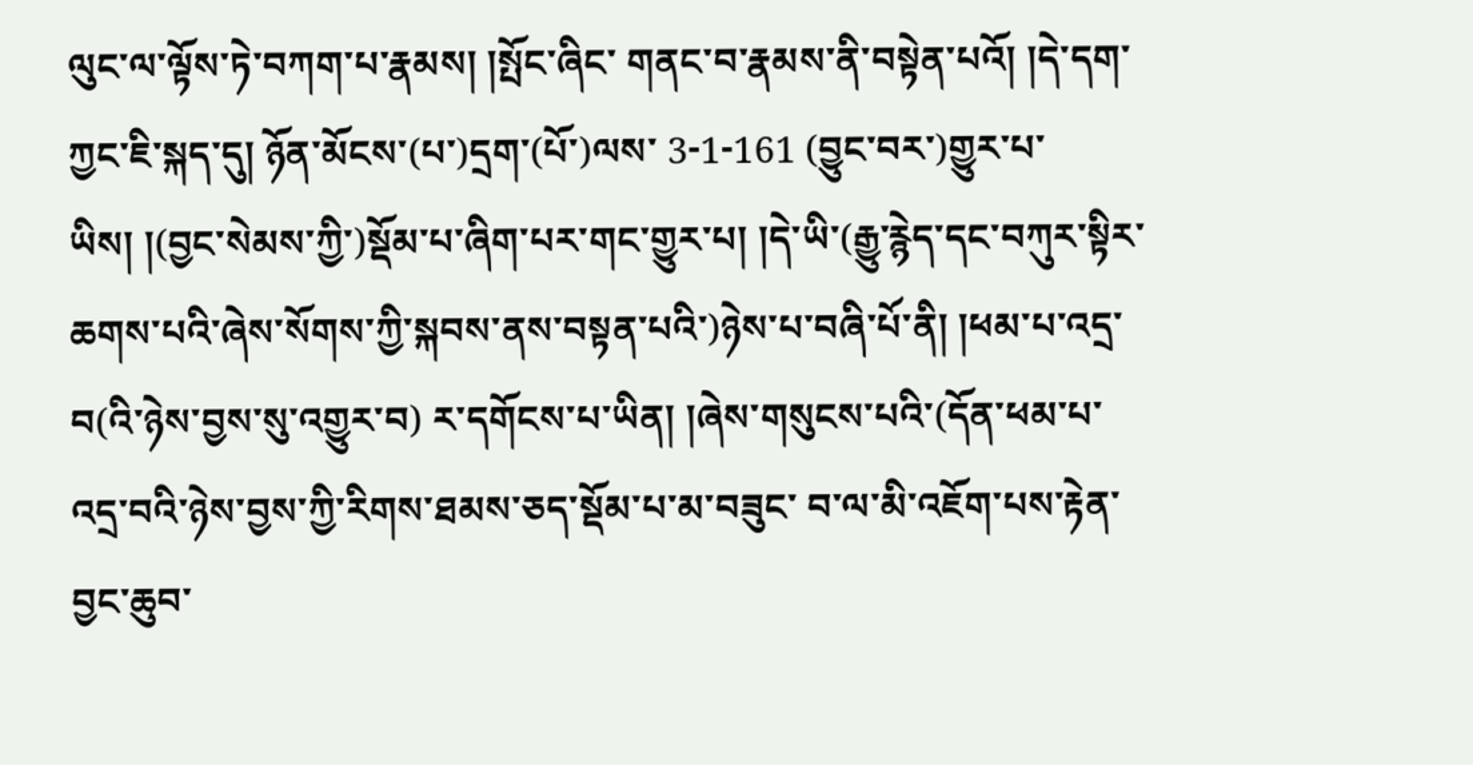ལུང་ལ་ལྟོས་ཏེ་བཀག་པ་རྣམས། །སྤོང་ཞིང་ གནང་བ་རྣམས་ནི་བསྟེན་པའོ། །དེ་དག་ཀྱང་ཇི་སྐད་དུ། ཉོན་མོངས་(པ་)དྲག་(པོ་)ལས་ 3-1-161 (བྱུང་བར་)གྱུར་པ་ཡིས། །(བྱང་སེམས་ཀྱི་)སྡོམ་པ་ཞིག་པར་གང་གྱུར་པ། །དེ་ཡི་(རྒྱུ་རྙེད་དང་བཀུར་སྟིར་ ཆགས་པའི་ཞེས་སོགས་ཀྱི་སྐབས་ནས་བསྟན་པའི་)ཉེས་པ་བཞི་པོ་ནི། །ཕམ་པ་འདྲ་བ(འི་ཉེས་བྱས་སུ་འགྱུར་བ) ར་དགོངས་པ་ཡིན། །ཞེས་གསུངས་པའི་(དོན་ཕམ་པ་འདྲ་བའི་ཉེས་བྱས་ཀྱི་རིགས་ཐམས་ཅད་སྡོམ་པ་མ་བཟུང་ བ་ལ་མི་འཇོག་པས་རྟེན་བྱང་ཆུབ་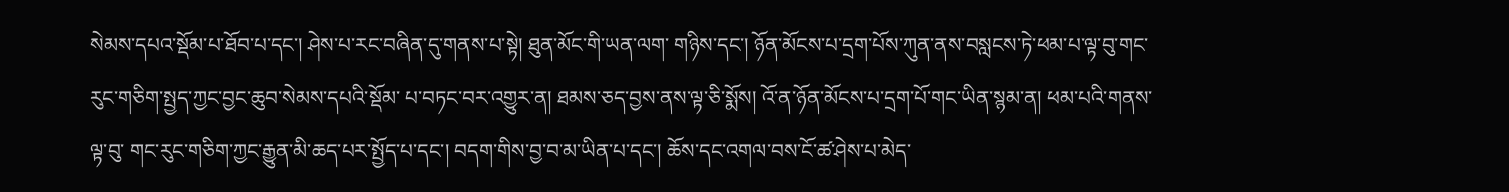སེམས་དཔའ་སྡོམ་པ་ཐོབ་པ་དང་། ཤེས་པ་རང་བཞིན་དུ་གནས་པ་སྟེ། ཐུན་མོང་གི་ཡན་ལག་ གཉིས་དང་། ཉོན་མོངས་པ་དྲག་པོས་ཀུན་ནས་བསླངས་ཏེ་ཕམ་པ་ལྟ་བུ་གང་རུང་གཅིག་སྤྱད་ཀྱང་བྱང་ཆུབ་སེམས་དཔའི་སྡོམ་ པ་བཏང་བར་འགྱུར་ན། ཐམས་ཅད་བྱས་ནས་ལྟ་ཅི་སྨོས། འོ་ན་ཉོན་མོངས་པ་དྲག་པོ་གང་ཡིན་སྙམ་ན། ཕམ་པའི་གནས་ལྟ་བུ་ གང་རུང་གཅིག་ཀྱང་རྒྱུན་མི་ཆད་པར་སྤྱོད་པ་དང་། བདག་གིས་བྱ་བ་མ་ཡིན་པ་དང་། ཆོས་དང་འགལ་བས་ངོ་ཚ་ཤེས་པ་མེད་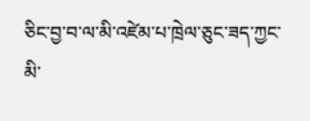ཅིང་བྱ་བ་ལ་མི་འཛེམ་པ་ཁྲེལ་ཅུང་ཟད་ཀྱང་མི་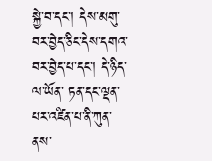སྐྱེ་བ་དང་། དེས་མགུ་བར་བྱེད་ཅིང་དེས་དགའ་བར་བྱེད་པ་དང་། དེ་ཉིད་ལ་ཡོན་ ཏན་དང་ལྡན་པར་འཛིན་པ་ནི་ཀུན་ནས་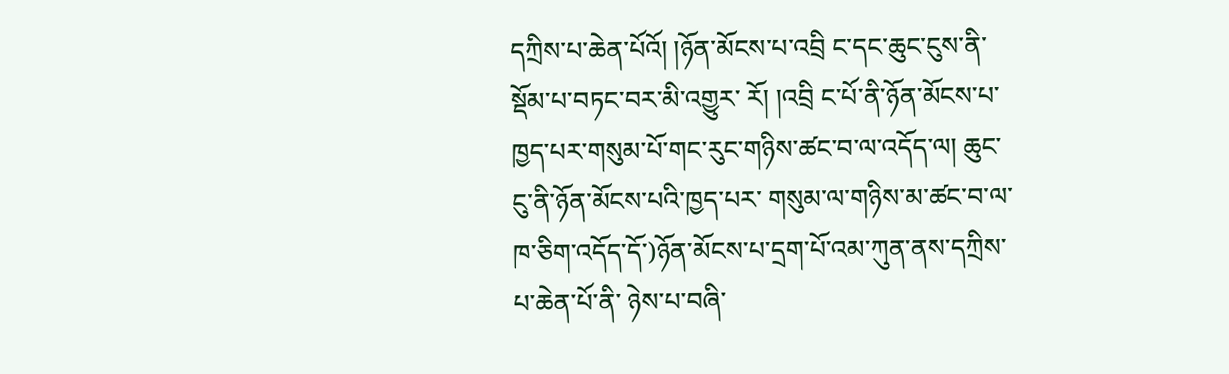དཀྲིས་པ་ཆེན་པོའོ། །ཉོན་མོངས་པ་འབྲི ང་དང་ཆུང་ངུས་ནི་སྡོམ་པ་བཏང་བར་མི་འགྱུར་ རོ། །འབྲི ང་པོ་ནི་ཉོན་མོངས་པ་ཁྱད་པར་གསུམ་པོ་གང་རུང་གཉིས་ཚང་བ་ལ་འདོད་ལ། ཆུང་ངུ་ནི་ཉོན་མོངས་པའི་ཁྱད་པར་ གསུམ་ལ་གཉིས་མ་ཚང་བ་ལ་ཁ་ཅིག་འདོད་དོ་)ཉོན་མོངས་པ་དྲག་པོ་འམ་ཀུན་ནས་དཀྲིས་པ་ཆེན་པོ་ནི་ ཉེས་པ་བཞི་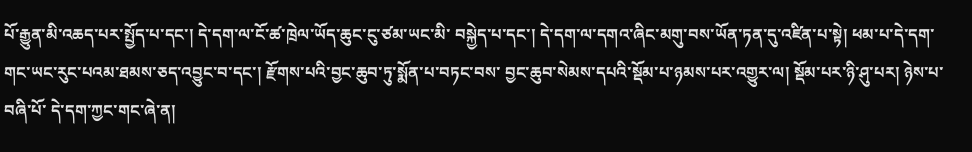པོ་རྒྱུན་མི་འཆད་པར་སྤྱོད་པ་དང་། དེ་དག་ལ་ངོ་ཚ་ཁྲེལ་ཡོད་ཆུང་ངུ་ཙམ་ཡང་མི་ བསྐྱེད་པ་དང་། དེ་དག་ལ་དགའ་ཞིང་མགུ་བས་ཡོན་ཏན་དུ་འཛིན་པ་སྟེ། ཕམ་པ་དེ་དག་ གང་ཡང་རུང་པའམ་ཐམས་ཅད་འབྱུང་བ་དང་། རྫོགས་པའི་བྱང་ཆུབ་ཏུ་སྨོན་པ་བཏང་བས་ བྱང་ཆུབ་སེམས་དཔའི་སྡོམ་པ་ཉམས་པར་འགྱུར་ལ། སྡོམ་པར་ཉི་ཤུ་པར། ཉེས་པ་བཞི་པོ་ དེ་དག་ཀྱང་གང་ཞེ་ན།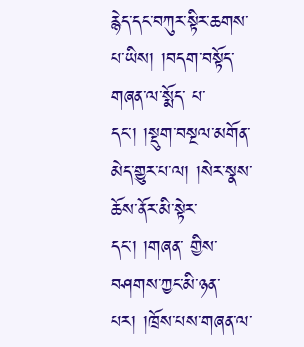རྙེད་དང་བཀུར་སྟིར་ཆགས་པ་ཡིས། །བདག་བསྟོད་གཞན་ལ་སྨོད་ པ་དང་། །སྡུག་བསྔལ་མགོན་མེད་གྱུར་པ་ལ། །སེར་སྣས་ཆོས་ནོར་མི་སྟེར་དང་། །གཞན་ གྱིས་བཤགས་ཀྱང་མི་ཉན་པར། །ཁྲོས་པས་གཞན་ལ་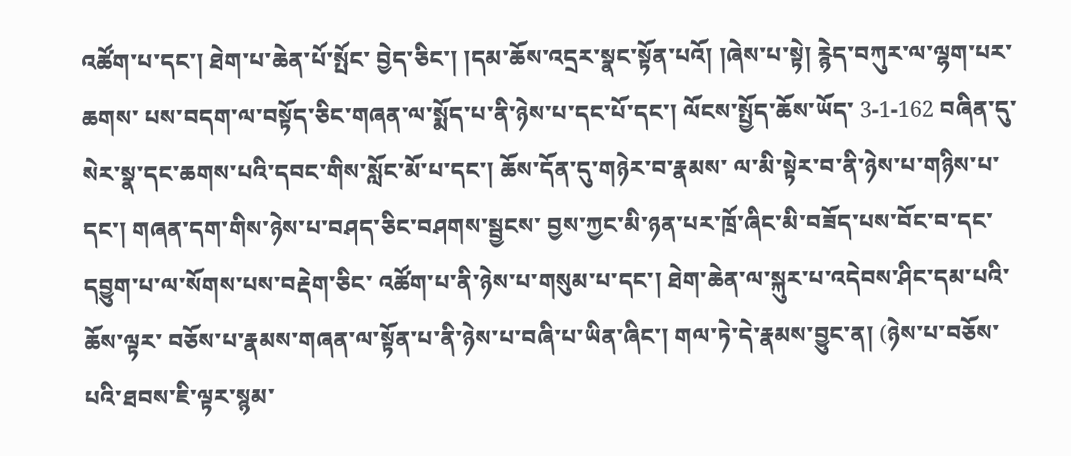འཚོག་པ་དང་། ཐེག་པ་ཆེན་པོ་སྤོང་ བྱེད་ཅིང་། །དམ་ཆོས་འདྲར་སྣང་སྟོན་པའོ། །ཞེས་པ་སྟེ། རྙེད་བཀུར་ལ་ལྷག་པར་ཆགས་ པས་བདག་ལ་བསྟོད་ཅིང་གཞན་ལ་སྨོད་པ་ནི་ཉེས་པ་དང་པོ་དང་། ལོངས་སྤྱོད་ཆོས་ཡོད་ 3-1-162 བཞིན་དུ་སེར་སྣ་དང་ཆགས་པའི་དབང་གིས་སློང་མོ་པ་དང་། ཆོས་དོན་དུ་གཉེར་བ་རྣམས་ ལ་མི་སྟེར་བ་ནི་ཉེས་པ་གཉིས་པ་དང་། གཞན་དག་གིས་ཉེས་པ་བཤད་ཅིང་བཤགས་སྦྱངས་ བྱས་ཀྱང་མི་ཉན་པར་ཁྲོ་ཞིང་མི་བཟོད་པས་བོང་བ་དང་དབྱུག་པ་ལ་སོགས་པས་བརྡེག་ཅིང་ འཚོག་པ་ནི་ཉེས་པ་གསུམ་པ་དང་། ཐེག་ཆེན་ལ་སྐུར་པ་འདེབས་ཤིང་དམ་པའི་ཆོས་ལྟར་ བཅོས་པ་རྣམས་གཞན་ལ་སྟོན་པ་ནི་ཉེས་པ་བཞི་པ་ཡིན་ཞིང་། གལ་ཏེ་དེ་རྣམས་བྱུང་ན། (ཉེས་པ་བཅོས་པའི་ཐབས་ཇི་ལྟར་སྙམ་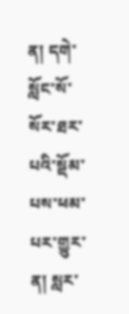ན། དགེ་སློང་སོ་སོར་ཐར་པའི་སྡོམ་པས་ཕམ་པར་གྱུར་ན། སླར་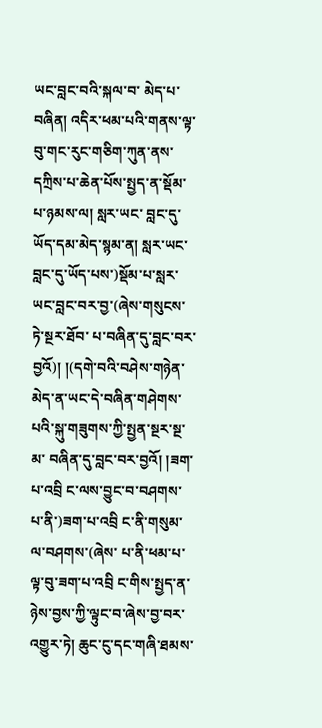ཡང་བླང་བའི་སྐལ་བ་ མེད་པ་བཞིན། འདིར་ཕམ་པའི་གནས་ལྟ་བུ་གང་རུང་གཅིག་ཀུན་ནས་དཀྲིས་པ་ཆེན་པོས་སྤྱད་ན་སྡོམ་པ་ཉམས་ལ། སླར་ཡང་ བླང་དུ་ཡོད་དམ་མེད་སྙམ་ན། སླར་ཡང་བླང་དུ་ཡོད་པས་)སྡོམ་པ་སླར་ཡང་བླང་བར་བྱ་(ཞེས་གསུངས་ཏེ་སྔར་ཐོབ་ པ་བཞིན་དུ་བླང་བར་བྱའོ)། །(དགེ་བའི་བཤེས་གཉེན་མེད་ན་ཡང་དེ་བཞིན་གཤེགས་པའི་སྐུ་གཟུགས་ཀྱི་སྤྱན་སྔར་སྔ་མ་ བཞིན་དུ་བླང་བར་བྱའོ། །ཟག་པ་འབྲི ང་ལས་བྱུང་བ་བཤགས་པ་ནི་)ཟག་པ་འབྲི ང་ནི་གསུམ་ལ་བཤགས་(ཞེས་ པ་ནི་ཕམ་པ་ལྟ་བུ་ཟག་པ་འབྲི ང་གིས་སྤྱད་ན་ཉེས་བྱས་ཀྱི་ལྟུང་བ་ཞེས་བྱ་བར་འགྱུར་ཏེ། ཆུང་ངུ་དང་གཞི་ཐམས་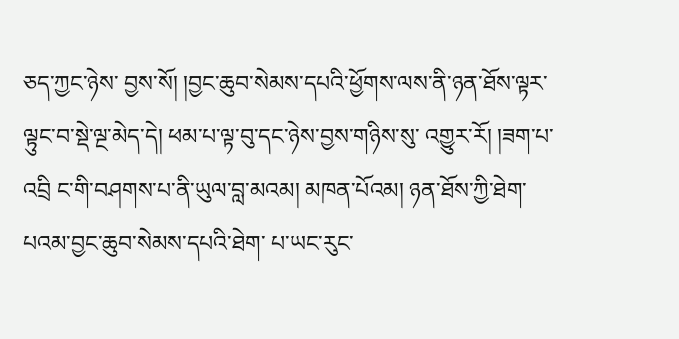ཅད་ཀྱང་ཉེས་ བྱས་སོ། །བྱང་ཆུབ་སེམས་དཔའི་ཕྱོགས་ལས་ནི་ཉན་ཐོས་ལྟར་ལྟུང་བ་སྡེ་ལྔ་མེད་དེ། ཕམ་པ་ལྟ་བུ་དང་ཉེས་བྱས་གཉིས་སུ་ འགྱུར་རོ། །ཟག་པ་འབྲི ང་གི་བཤགས་པ་ནི་ཡུལ་བླ་མའམ། མཁན་པོའམ། ཉན་ཐོས་ཀྱི་ཐེག་པའམ་བྱང་ཆུབ་སེམས་དཔའི་ཐེག་ པ་ཡང་རུང་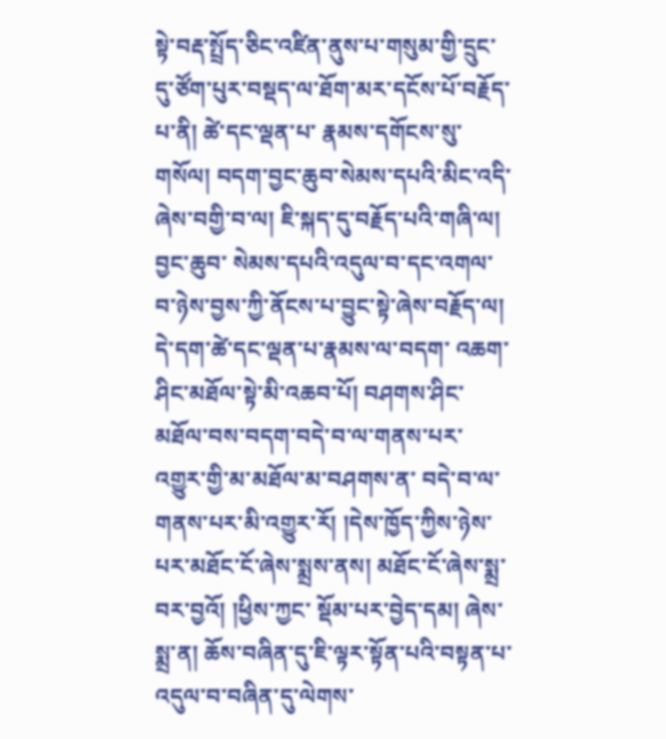སྟེ་བརྡ་སྤྲོད་ཅིང་འཛིན་ནུས་པ་གསུམ་གྱི་དྲུང་དུ་ཙོག་པུར་བསྡད་ལ་ཐོག་མར་དངོས་པོ་བརྗོད་པ་ནི། ཚེ་དང་ལྡན་པ་ རྣམས་དགོངས་སུ་གསོལ། བདག་བྱང་ཆུབ་སེམས་དཔའི་མིང་འདི་ཞེས་བགྱི་བ་ལ། ཇི་སྐད་དུ་བརྗོད་པའི་གཞི་ལ། བྱང་ཆུབ་ སེམས་དཔའི་འདུལ་བ་དང་འགལ་བ་ཉེས་བྱས་ཀྱི་ནོངས་པ་བྱུང་སྟེ་ཞེས་བརྗོད་ལ། དེ་དག་ཚེ་དང་ལྡན་པ་རྣམས་ལ་བདག་ འཆག་ཤིང་མཐོལ་སྟེ་མི་འཆབ་པོ། བཤགས་ཤིང་མཐོལ་བས་བདག་བདེ་བ་ལ་གནས་པར་འགྱུར་གྱི་མ་མཐོལ་མ་བཤགས་ན་ བདེ་བ་ལ་གནས་པར་མི་འགྱུར་རོ། །དེས་ཁྱོད་ཀྱིས་ཉེས་པར་མཐོང་ངོ་ཞེས་སྨྲས་ནས། མཐོང་ངོ་ཞེས་སྨྲ་བར་བྱའོ། །ཕྱིས་ཀྱང་ སྡོམ་པར་བྱེད་དམ། ཞེས་སྨྲ་ན། ཆོས་བཞིན་དུ་ཇི་ལྟར་སྟོན་པའི་བསྟན་པ་འདུལ་བ་བཞིན་དུ་ལེགས་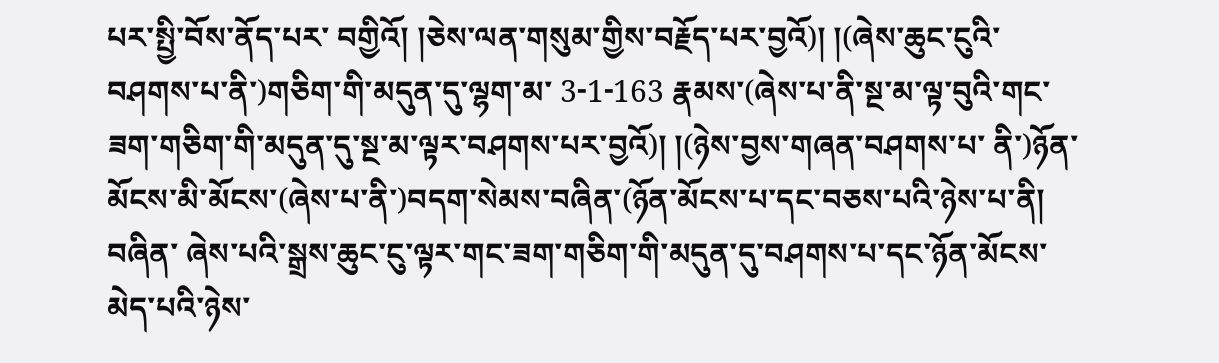པར་སྤྱི་བོས་ནོད་པར་ བགྱིའོ། །ཅེས་ལན་གསུམ་གྱིས་བརྗོད་པར་བྱའོ)། །(ཞེས་ཆུང་ངུའི་བཤགས་པ་ནི་)གཅིག་གི་མདུན་དུ་ལྷག་མ་ 3-1-163 རྣམས་(ཞེས་པ་ནི་སྔ་མ་ལྟ་བུའི་གང་ཟག་གཅིག་གི་མདུན་དུ་སྔ་མ་ལྟར་བཤགས་པར་བྱའོ)། །(ཉེས་བྱས་གཞན་བཤགས་པ་ ནི་)ཉོན་མོངས་མི་མོངས་(ཞེས་པ་ནི་)བདག་སེམས་བཞིན་(ཉོན་མོངས་པ་དང་བཅས་པའི་ཉེས་པ་ནི། བཞིན་ ཞེས་པའི་སྒྲས་ཆུང་ངུ་ལྟར་གང་ཟག་གཅིག་གི་མདུན་དུ་བཤགས་པ་དང་ཉོན་མོངས་མེད་པའི་ཉེས་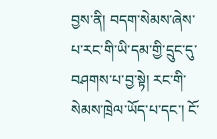བྱས་ནི། བདག་སེམས་ཞེས་ པ་རང་གི་ཡི་དམ་གྱི་དྲུང་དུ་བཤགས་པ་བྱ་སྟེ། རང་གི་སེམས་ཁྲེལ་ཡོད་པ་དང་། ངོ་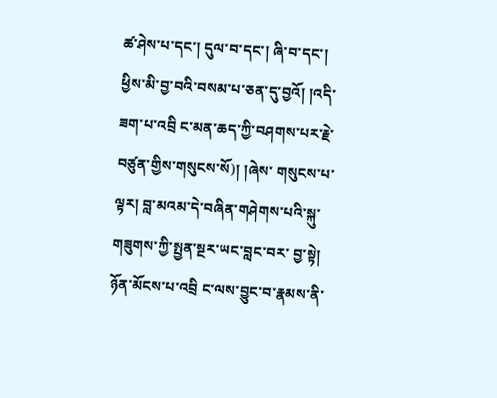ཚ་ཤེས་པ་དང་། དུལ་བ་དང་། ཞི་བ་དང་། ཕྱིས་མི་བྱ་བའི་བསམ་པ་ཅན་དུ་བྱའོ། །འདི་ཟག་པ་འབྲི ང་མན་ཆད་ཀྱི་བཤགས་པར་རྗེ་བཙུན་གྱིས་གསུངས་སོ)། །ཞེས་ གསུངས་པ་ལྟར། བླ་མའམ་དེ་བཞིན་གཤེགས་པའི་སྐུ་གཟུགས་ཀྱི་སྤྱན་སྔར་ཡང་བླང་བར་ བྱ་སྟེ། ཉོན་མོངས་པ་འབྲི ང་ལས་བྱུང་བ་རྣམས་ནི་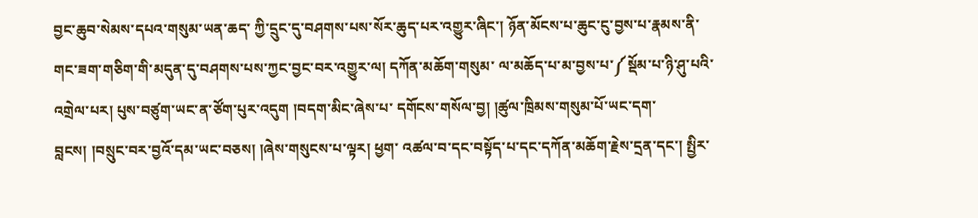བྱང་ཆུབ་སེམས་དཔའ་གསུམ་ཡན་ཆད་ ཀྱི་དྲུང་དུ་བཤགས་པས་སོར་ཆུད་པར་འགྱུར་ཞིང་། ཉོན་མོངས་པ་ཆུང་ངུ་བྱས་པ་རྣམས་ནི་ གང་ཟག་གཅིག་གི་མདུན་དུ་བཤགས་པས་ཀྱང་བྱང་བར་འགྱུར་ལ། དཀོན་མཆོག་གསུམ་ ལ་མཆོད་པ་མ་བྱས་པ་༼སྡོམ་པ་ཉི་ཤུ་པའི་འགྲེལ་པར། པུས་བཙུག་ཡང་ན་ཙོག་པུར་འདུག །བདག་མིང་ཞེས་པ་ དགོངས་གསོལ་བྱ། །ཚུལ་ཁྲིམས་གསུམ་པོ་ཡང་དག་བླངས། །བསྲུང་བར་བྱའོ་དམ་ཡང་བཅས། །ཞེས་གསུངས་པ་ལྟར། ཕྱག་ འཚལ་བ་དང་བསྟོད་པ་དང་དཀོན་མཆོག་རྗེས་དྲན་དང་། སྤྱིར་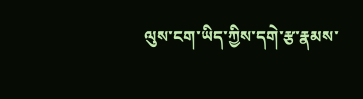ལུས་ངག་ཡིད་ཀྱིས་དགེ་རྩ་རྣམས་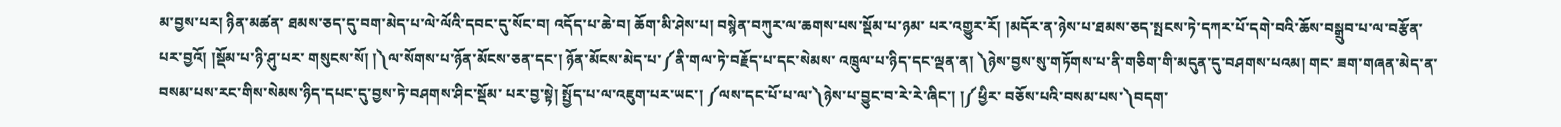མ་བྱས་པར། ཉིན་མཚན་ ཐམས་ཅད་དུ་བག་མེད་པ་ལེ་ལོའི་དབང་དུ་སོང་བ། འདོད་པ་ཆེ་བ། ཆོག་མི་ཤེས་པ། བསྙེན་བཀུར་ལ་ཆགས་པས་སྡོམ་པ་ཉམ་ པར་འགྱུར་རོ། །མདོར་ན་ཉེས་པ་ཐམས་ཅད་སྤངས་ཏེ་དཀར་པོ་དགེ་བའི་ཆོས་བསྒྲུབ་པ་ལ་བརྩོན་པར་བྱའོ། །སྡོམ་པ་ཉི་ཤུ་པར་ གསུངས་སོ། །༽ལ་སོགས་པ་ཉོན་མོངས་ཅན་དང་། ཉོན་མོངས་མེད་པ་༼ནི་གལ་ཏེ་བརྗོད་པ་དང་སེམས་ འཁྲུལ་པ་ཉིད་དང་ལྡན་ན། ༽ཉེས་བྱས་སུ་གཏོགས་པ་ནི་གཅིག་གི་མདུན་དུ་བཤགས་པའམ། གང་ ཟག་གཞན་མེད་ན་བསམ་པས་རང་གིས་སེམས་ཉིད་དཔང་དུ་བྱས་ཏེ་བཤགས་ཤིང་སྡོམ་ པར་བྱ་སྟེ། སྤྱོད་པ་ལ་འཇུག་པར་ཡང་། ༼ལས་དང་པོ་པ་ལ་༽ཉེས་པ་བྱུང་བ་རེ་རེ་ཞིང་། །༼ཕྱིར་ བཅོས་པའི་བསམ་པས་༽བདག་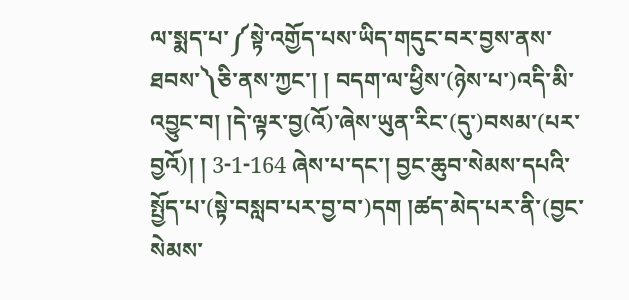ལ་སྨད་པ་༼སྟེ་འགྱོད་པས་ཡིད་གདུང་བར་བྱས་ནས་ཐབས་༽ཅི་ནས་ཀྱང་། ། བདག་ལ་ཕྱིས་(ཉེས་པ་)འདི་མི་འབྱུང་བ། །དེ་ལྟར་བྱ(འོ)་ཞེས་ཡུན་རིང་(དུ་)བསམ་(པར་བྱའོ)། ། 3-1-164 ཞེས་པ་དང་། བྱང་ཆུབ་སེམས་དཔའི་སྤྱོད་པ་(སྟེ་བསླབ་པར་བྱ་བ་)དག །ཚད་མེད་པར་ནི་(བྱང་ སེམས་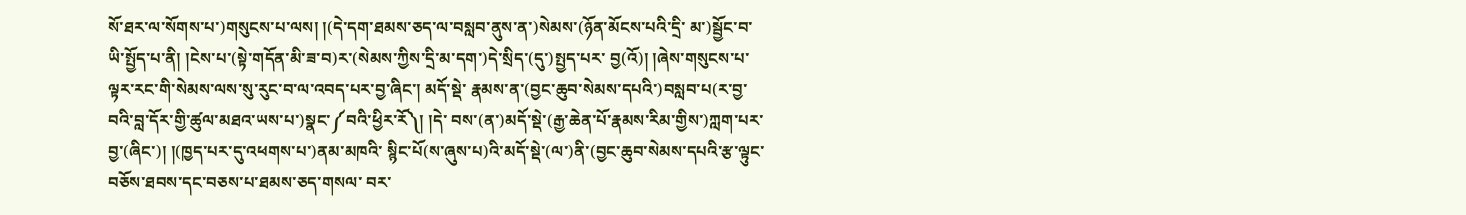སོ་ཐར་ལ་སོགས་པ་)གསུངས་པ་ལས། །(དེ་དག་ཐམས་ཅད་ལ་བསླབ་ནུས་ན་)སེམས་(ཉོན་མོངས་པའི་དྲི་ མ་)སྦྱོང་བ་ཡི་སྤྱོད་པ་ནི། །ངེས་པ་(སྟེ་གདོན་མི་ཟ་བ)ར་(སེམས་ཀྱིས་དྲི་མ་དག་)དེ་སྲིད་(དུ་)སྤྱད་པར་ བྱ(འོ)། །ཞེས་གསུངས་པ་ལྟར་རང་གི་སེམས་ལས་སུ་རུང་བ་ལ་འབད་པར་བྱ་ཞིང་། མདོ་སྡེ་ རྣམས་ན་(བྱང་ཆུབ་སེམས་དཔའི་)བསླབ་པ(ར་བྱ་བའི་བླ་དོར་གྱི་ཚུལ་མཐའ་ཡས་པ་)སྣང་༼བའི་ཕྱིར་རོ༽། །དེ་ བས་(ན་)མདོ་སྡེ་(རྒྱ་ཆེན་པོ་རྣམས་རིམ་གྱིས་)ཀླག་པར་བྱ་(ཞིང་)། །(ཁྱད་པར་དུ་འཕགས་པ་)ནམ་མཁའི་ སྙིང་པོ(ས་ཞུས་པ)འི་མདོ་སྡེ་(ལ་)ནི་(བྱང་ཆུབ་སེམས་དཔའི་རྩ་ལྟུང་བཅོས་ཐབས་དང་བཅས་པ་ཐམས་ཅད་གསལ་ བར་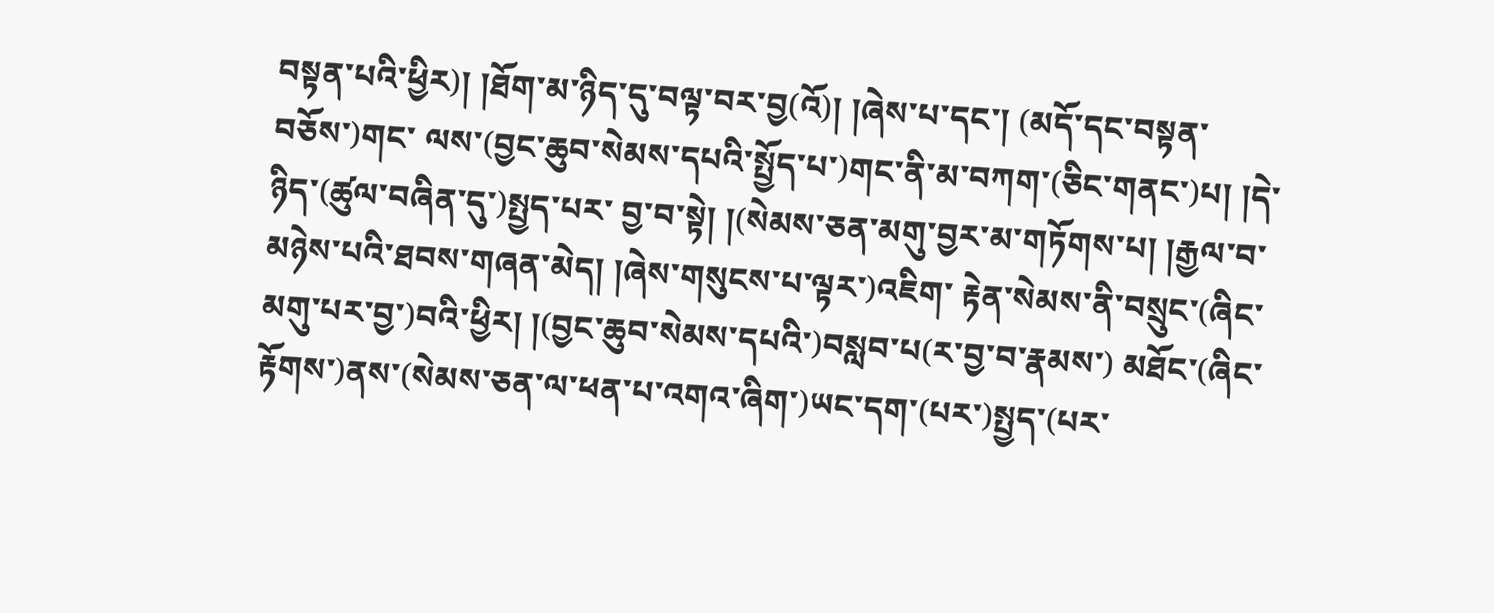བསྟན་པའི་ཕྱིར)། །ཐོག་མ་ཉིད་དུ་བལྟ་བར་བྱ(འོ)། །ཞེས་པ་དང་། (མདོ་དང་བསྟན་བཅོས་)གང་ ལས་(བྱང་ཆུབ་སེམས་དཔའི་སྤྱོད་པ་)གང་ནི་མ་བཀག་(ཅིང་གནང་)པ། །དེ་ཉིད་(ཚུལ་བཞིན་དུ་)སྤྱད་པར་ བྱ་བ་སྟེ། །(སེམས་ཅན་མགུ་བྱར་མ་གཏོགས་པ། །རྒྱལ་བ་མཉེས་པའི་ཐབས་གཞན་མེད། །ཞེས་གསུངས་པ་ལྟར་)འཇིག་ རྟེན་སེམས་ནི་བསྲུང་(ཞིང་མགུ་པར་བྱ་)བའི་ཕྱིར། །(བྱང་ཆུབ་སེམས་དཔའི་)བསླབ་པ(ར་བྱ་བ་རྣམས་) མཐོང་(ཞིང་རྟོགས་)ནས་(སེམས་ཅན་ལ་ཕན་པ་འགའ་ཞིག་)ཡང་དག་(པར་)སྤྱད་(པར་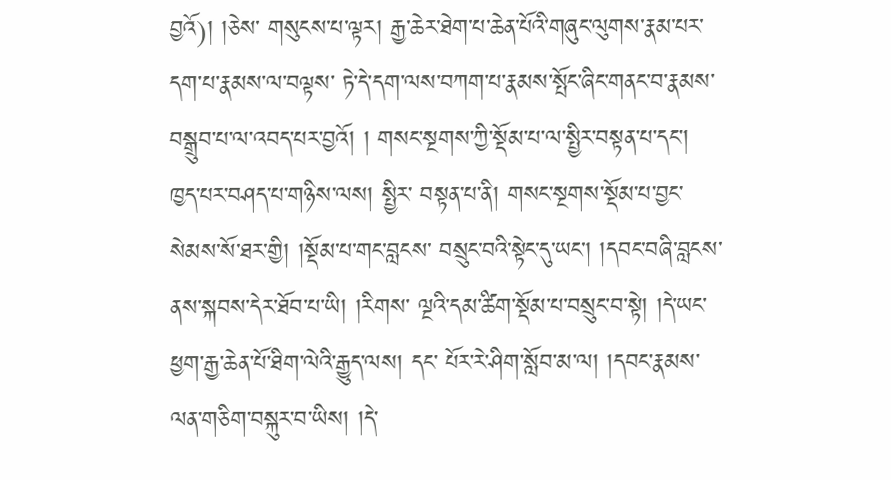བྱའོ)། །ཅེས་ གསུངས་པ་ལྟར། རྒྱ་ཆེར་ཐེག་པ་ཆེན་པོའི་གཞུང་ལུགས་རྣམ་པར་དག་པ་རྣམས་ལ་བལྟས་ ཏེ་དེ་དག་ལས་བཀག་པ་རྣམས་སྤོང་ཞིང་གནང་བ་རྣམས་བསྒྲུབ་པ་ལ་འབད་པར་བྱའོ། ། གསང་སྔགས་ཀྱི་སྡོམ་པ་ལ་སྤྱིར་བསྟན་པ་དང་། ཁྱད་པར་བཤད་པ་གཉིས་ལས། སྤྱིར་ བསྟན་པ་ནི། གསང་སྔགས་སྡོམ་པ་བྱང་སེམས་སོ་ཐར་གྱི། །སྡོམ་པ་གང་བླངས་ བསྲུང་བའི་སྟེང་དུ་ཡང་། །དབང་བཞི་བླངས་ནས་སྐབས་དེར་ཐོབ་པ་ཡི། །རིགས་ ལྔའི་དམ་ཚིག་སྡོམ་པ་བསྲུང་བ་སྟེ། །དེ་ཡང་ཕྱག་རྒྱ་ཆེན་པོ་ཐིག་ལེའི་རྒྱུད་ལས། དང་ པོར་རེ་ཤིག་སློབ་མ་ལ། །དབང་རྣམས་ལན་གཅིག་བསྐུར་བ་ཡིས། །དེ་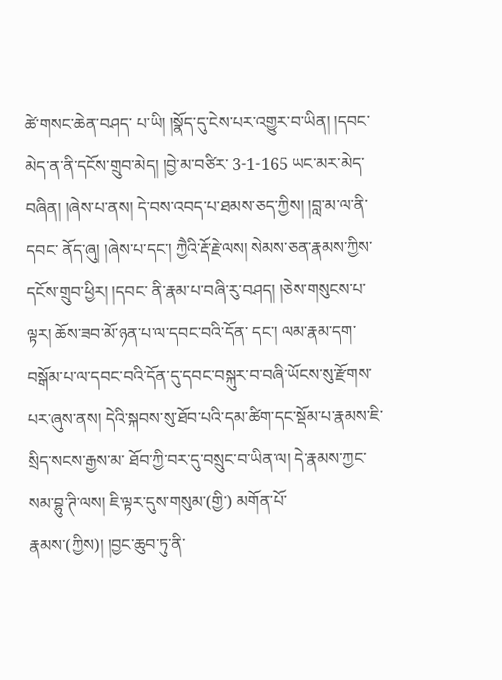ཚེ་གསང་ཆེན་བཤད་ པ་ཡི། །སྣོད་དུ་ངེས་པར་འགྱུར་བ་ཡིན། །དབང་མེད་ན་ནི་དངོས་གྲུབ་མེད། །བྱེ་མ་བཙིར་ 3-1-165 ཡང་མར་མེད་བཞིན། །ཞེས་པ་ནས། དེ་བས་འབད་པ་ཐམས་ཅད་ཀྱིས། །བླ་མ་ལ་ནི་དབང་ ནོད་ཞུ། །ཞེས་པ་དང་། ཀྱཻའི་རྡོ་རྗེ་ལས། སེམས་ཅན་རྣམས་ཀྱིས་དངོས་གྲུབ་ཕྱིར། །དབང་ ནི་རྣམ་པ་བཞི་རུ་བཤད། །ཅེས་གསུངས་པ་ལྟར། ཆོས་ཟབ་མོ་ཉན་པ་ལ་དབང་བའི་དོན་ དང་། ལམ་རྣམ་དག་བསྒོམ་པ་ལ་དབང་བའི་དོན་དུ་དབང་བསྐུར་བ་བཞི་ཡོངས་སུ་རྫོགས་ པར་ཞུས་ནས། དེའི་སྐབས་སུ་ཐོབ་པའི་དམ་ཚིག་དང་སྡོམ་པ་རྣམས་ཇི་སྲིད་སངས་རྒྱས་མ་ ཐོབ་ཀྱི་བར་དུ་བསྲུང་བ་ཡིན་ལ། དེ་རྣམས་ཀྱང་སམ་བྷུ་ཊི་ལས། ཇི་ལྟར་དུས་གསུམ་(གྱི་) མགོན་པོ་རྣམས་(ཀྱིས)། །བྱང་ཆུབ་ཏུ་ནི་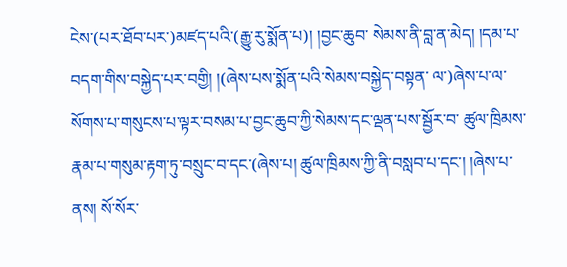ངེས་(པར་ཐོབ་པར་)མཛད་པའི་(རྒྱུ་རུ་སྨོན་པ)། །བྱང་ཆུབ་ སེམས་ནི་བླ་ན་མེད། །དམ་པ་བདག་གིས་བསྐྱེད་པར་བགྱི། །(ཞེས་པས་སྨོན་པའི་སེམས་བསྐྱེད་བསྟན་ ལ་)ཞེས་པ་ལ་སོགས་པ་གསུངས་པ་ལྟར་བསམ་པ་བྱང་ཆུབ་ཀྱི་སེམས་དང་ལྡན་པས་སྦྱོར་བ་ ཚུལ་ཁྲིམས་རྣམ་པ་གསུམ་རྟག་ཏུ་བསྲུང་བ་དང་(ཞེས་པ། ཚུལ་ཁྲིམས་ཀྱི་ནི་བསླབ་པ་དང་། །ཞེས་པ་ནས། སོ་སོར་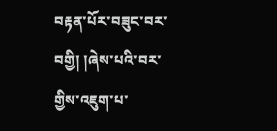བརྟན་པོར་བཟུང་བར་བགྱི། །ཞེས་པའི་བར་གྱིས་འཇུག་པ་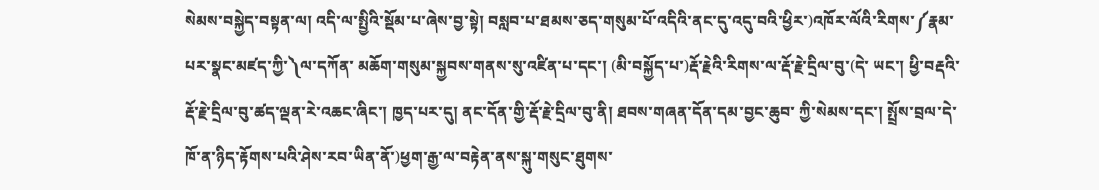སེམས་བསྐྱེད་བསྟན་ལ། འདི་ལ་སྤྱིའི་སྡོམ་པ་ཞེས་བྱ་སྟེ། བསླབ་པ་ཐམས་ཅད་གསུམ་པོ་འདིའི་ནང་དུ་འདུ་བའི་ཕྱིར་)འཁོར་ལོའི་རིགས་༼རྣམ་པར་སྣང་མཛད་ཀྱི་༽ལ་དཀོན་ མཆོག་གསུམ་སྐྱབས་གནས་སུ་འཛིན་པ་དང་། (མི་བསྐྱོད་པ་)རྡོ་རྗེའི་རིགས་ལ་རྡོ་རྗེ་དྲིལ་བུ་(དེ་ ཡང་། ཕྱི་བརྡའི་རྡོ་རྗེ་དྲིལ་བུ་ཚད་ལྡན་རེ་འཆང་ཞིང་། ཁྱད་པར་དུ། ནང་དོན་གྱི་རྡོ་རྗེ་དྲིལ་བུ་ནི། ཐབས་གཞན་དོན་དམ་བྱང་ཆུབ་ ཀྱི་སེམས་དང་། སྤྲོས་བྲལ་དེ་ཁོ་ན་ཉིད་རྟོགས་པའི་ཤེས་རབ་ཡིན་ནོ་)ཕྱག་རྒྱ་ལ་བརྟེན་ནས་སྐུ་གསུང་ཐུགས་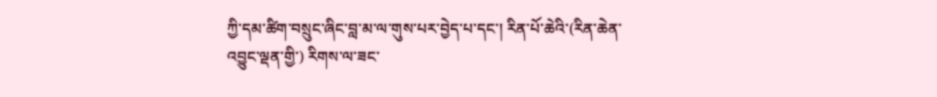ཀྱི་དམ་ཚིག་བསྲུང་ཞིང་བླ་མ་ལ་གུས་པར་བྱེད་པ་དང་། རིན་པོ་ཆེའི་(རིན་ཆེན་འབྱུང་ལྡན་གྱི་) རིགས་ལ་ཟང་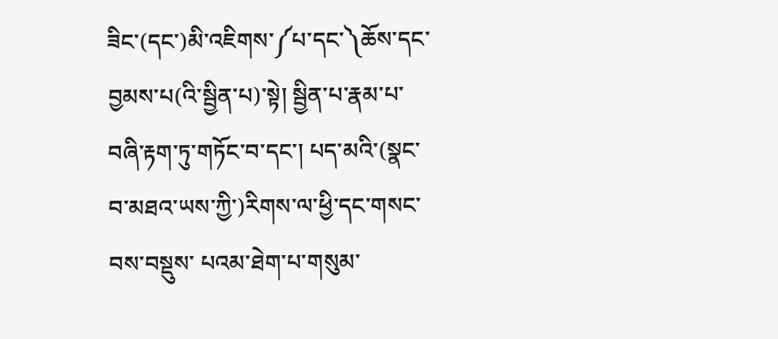ཟིང་(དང་)མི་འཇིགས་༼པ་དང་༽ཆོས་དང་བྱམས་པ(འི་སྦྱིན་པ)་སྟེ། སྦྱིན་པ་རྣམ་པ་ བཞི་རྟག་ཏུ་གཏོང་བ་དང་། པད་མའི་(སྣང་བ་མཐའ་ཡས་ཀྱི་)རིགས་ལ་ཕྱི་དང་གསང་བས་བསྡུས་ པའམ་ཐེག་པ་གསུམ་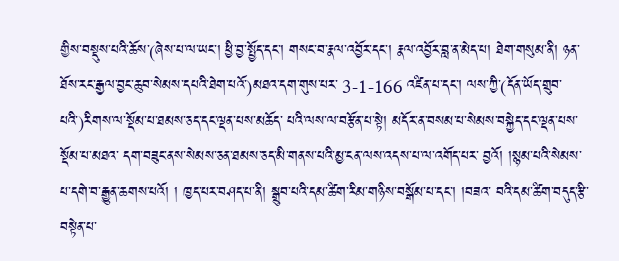གྱིས་བསྡུས་པའི་ཆོས་(ཞེས་པ་ལ་ཡང་། ཕྱི་བྱ་སྤྱོད་དང་། གསང་བ་རྣལ་འབྱོར་དང་། རྣལ་འབྱོར་བླ་ན་མེད་པ། ཐེག་གསུམ་ནི། ཉན་ཐོས་རང་རྒྱལ་བྱང་ཆུབ་སེམས་དཔའི་ཐེག་པའོ་)མཐའ་དག་གུས་པར་ 3-1-166 འཛིན་པ་དང་། ལས་ཀྱི་(དོན་ཡོད་གྲུབ་པའི་)རིགས་ལ་སྡོམ་པ་ཐམས་ཅད་དང་ལྡན་པས་མཆོད་ པའི་ལས་ལ་བརྩོན་པ་སྟེ། མདོར་ན་བསམ་པ་སེམས་བསྐྱེད་དང་ལྡན་པས་སྡོམ་པ་མཐའ་ དག་བཟུང་ནས་སེམས་ཅན་ཐམས་ཅད་མི་གནས་པའི་མྱ་ངན་ལས་འདས་པ་ལ་འགོད་པར་ བྱའོ། །སྙམ་པའི་སེམས་པ་དགེ་བ་རྒྱུན་ཆགས་པའོ། ། ཁྱད་པར་བཤད་པ་ནི། སྒྲུབ་པའི་དམ་ཚིག་རིམ་གཉིས་བསྒོམ་པ་དང་། །བཟའ་ བའི་དམ་ཚིག་བདུད་རྩི་བསྟེན་པ་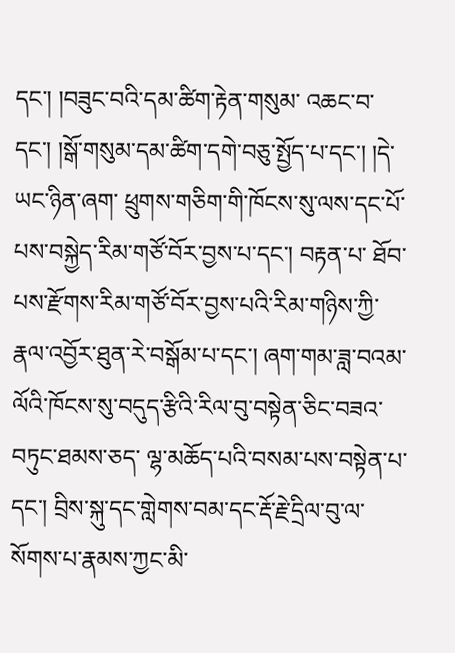དང་། །བཟུང་བའི་དམ་ཚིག་རྟེན་གསུམ་ འཆང་བ་དང་། །སྒོ་གསུམ་དམ་ཚིག་དགེ་བཅུ་སྤྱོད་པ་དང་། །དེ་ཡང་ཉིན་ཞག་ ཕྲུགས་གཅིག་གི་ཁོངས་སུ་ལས་དང་པོ་པས་བསྐྱེད་རིམ་གཙོ་བོར་བྱས་པ་དང་། བརྟན་པ་ ཐོབ་པས་རྫོགས་རིམ་གཙོ་བོར་བྱས་པའི་རིམ་གཉིས་ཀྱི་རྣལ་འབྱོར་ཐུན་རེ་བསྒོམ་པ་དང་། ཞག་གམ་ཟླ་བའམ་ལོའི་ཁོངས་སུ་བདུད་རྩིའི་རིལ་བུ་བསྟེན་ཅིང་བཟའ་བཏུང་ཐམས་ཅད་ ལྷ་མཆོད་པའི་བསམ་པས་བསྟེན་པ་དང་། བྲིས་སྐུ་དང་གླེགས་བམ་དང་རྡོ་རྗེ་དྲིལ་བུ་ལ་ སོགས་པ་རྣམས་ཀྱང་མི་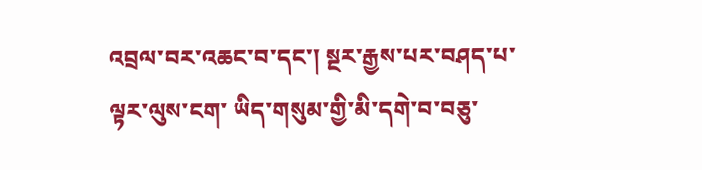འབྲལ་བར་འཆང་བ་དང་། སྔར་རྒྱས་པར་བཤད་པ་ལྟར་ལུས་ངག་ ཡིད་གསུམ་གྱི་མི་དགེ་བ་བཅུ་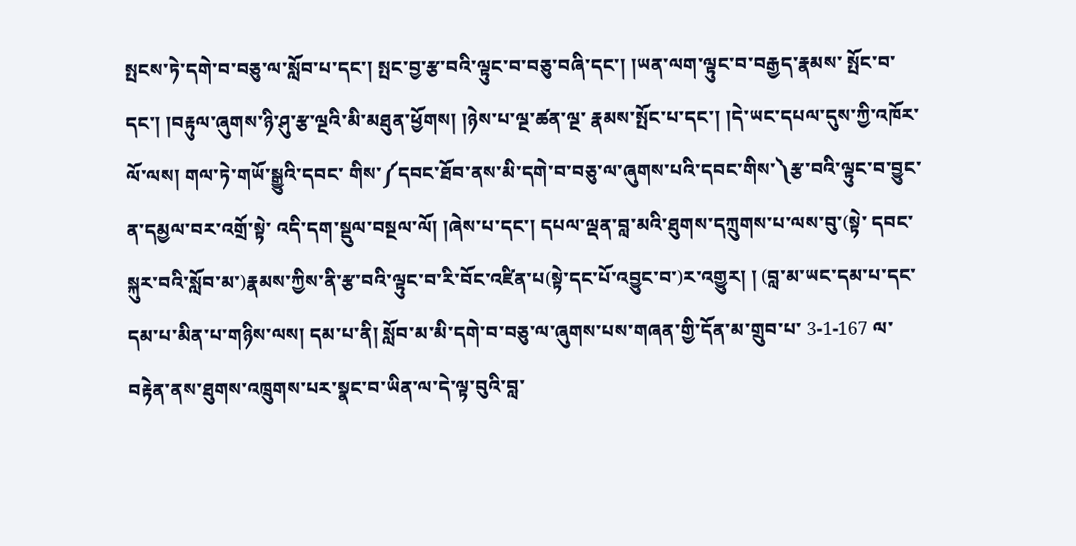སྤངས་ཏེ་དགེ་བ་བཅུ་ལ་སློབ་པ་དང་། སྤང་བྱ་རྩ་བའི་ལྟུང་བ་བཅུ་བཞི་དང་། །ཡན་ལག་ལྟུང་བ་བརྒྱད་རྣམས་ སྤོང་བ་དང་། །བརྟུལ་ཞུགས་ཉི་ཤུ་རྩ་ལྔའི་མི་མཐུན་ཕྱོགས། །ཉེས་པ་ལྔ་ཚན་ལྔ་ རྣམས་སྤོང་པ་དང་། །དེ་ཡང་དཔལ་དུས་ཀྱི་འཁོར་ལོ་ལས། གལ་ཏེ་གཡོ་སྒྱུའི་དབང་ གིས་༼དབང་ཐོབ་ནས་མི་དགེ་བ་བཅུ་ལ་ཞུགས་པའི་དབང་གིས་༽རྩ་བའི་ལྟུང་བ་བྱུང་ན་དམྱལ་བར་འགྲོ་སྟེ་ འདི་དག་སྡུལ་བསྔལ་ལོ། །ཞེས་པ་དང་། དཔལ་ལྡན་བླ་མའི་ཐུགས་དཀྲུགས་པ་ལས་བུ་(སྟེ་ དབང་སྐུར་བའི་སློབ་མ་)རྣམས་ཀྱིས་ནི་རྩ་བའི་ལྟུང་བ་རི་བོང་འཛིན་པ(སྟེ་དང་པོ་འབྱུང་བ་)ར་འགྱུར། ། (བླ་མ་ཡང་དམ་པ་དང་དམ་པ་མིན་པ་གཉིས་ལས། དམ་པ་ནི། སློབ་མ་མི་དགེ་བ་བཅུ་ལ་ཞུགས་པས་གཞན་གྱི་དོན་མ་གྲུབ་པ་ 3-1-167 ལ་བརྟེན་ནས་ཐུགས་འཁྲུགས་པར་སྣང་བ་ཡིན་ལ་དེ་ལྟ་བུའི་བླ་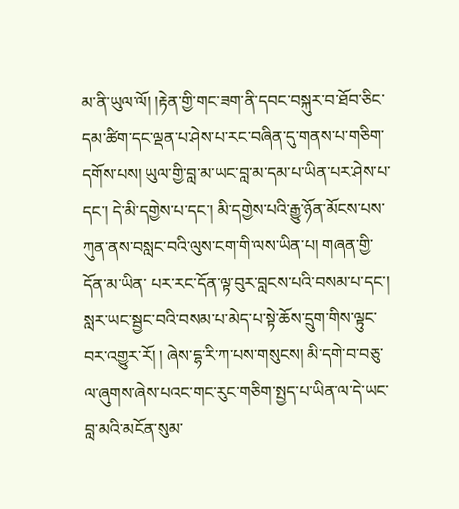མ་ནི་ཡུལ་ལོ། །རྟེན་གྱི་གང་ཟག་ནི་དབང་བསྐུར་བ་ཐོབ་ཅིང་ དམ་ཚིག་དང་ལྡན་པ་ཤེས་པ་རང་བཞིན་དུ་གནས་པ་གཅིག་དགོས་པས། ཡུལ་གྱི་བླ་མ་ཡང་བླ་མ་དམ་པ་ཡིན་པར་ཤེས་པ་དང་། དེ་མི་དགྱེས་པ་དང་། མི་དགྱེས་པའི་རྒྱུ་ཉོན་མོངས་པས་ཀུན་ནས་བསླང་བའི་ལུས་ངག་གི་ལས་ཡིན་པ། གཞན་གྱི་དོན་མ་ཡིན་ པར་རང་དོན་ལྟ་བུར་བླངས་པའི་བསམ་པ་དང་། སླར་ཡང་སྦྱང་བའི་བསམ་པ་མེད་པ་སྟེ་ཆོས་དྲུག་གིས་ལྟུང་བར་འགྱུར་རོ། ། ཞེས་དྷ་རི་ཀ་པས་གསུངས། མི་དགེ་བ་བཅུ་ལ་ཞུགས་ཞེས་པའང་གང་རུང་གཅིག་སྤྱད་པ་ཡིན་ལ་དེ་ཡང་བླ་མའི་མངོན་སུམ་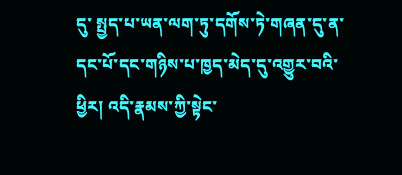དུ་ སྤྱད་པ་ཡན་ལག་ཏུ་དགོས་ཏེ་གཞན་དུ་ན་དང་པོ་དང་གཉིས་པ་ཁྱད་མེད་དུ་འགྱུར་བའི་ཕྱིར། འདི་རྣམས་ཀྱི་སྟེང་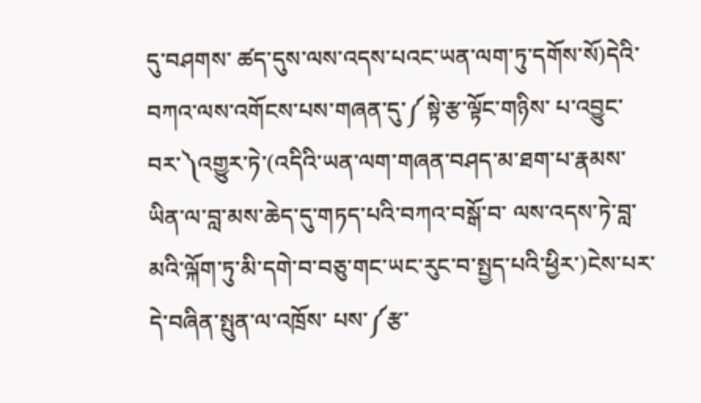དུ་བཤགས་ ཚད་དུས་ལས་འདས་པའང་ཡན་ལག་ཏུ་དགོས་སོ)དེའི་བཀའ་ལས་འགོངས་པས་གཞན་དུ་༼སྟེ་རྩ་ལྟོང་གཉིས་ པ་འབྱུང་བར་༽འགྱུར་ཏེ་(འདིའི་ཡན་ལག་གཞན་བཤད་མ་ཐག་པ་རྣམས་ཡིན་ལ་བླ་མས་ཆེད་དུ་གཏད་པའི་བཀའ་བསྒོ་བ་ ལས་འདས་ཏེ་བླ་མའི་ལྐོག་ཏུ་མི་དགེ་བ་བཅུ་གང་ཡང་རུང་བ་སྤྱད་པའི་ཕྱིར་)ངེས་པར་དེ་བཞིན་སྤུན་ལ་འཁྲོས་ པས་༼རྩ་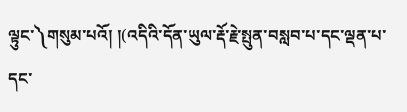ལྟུང་༽གསུམ་པའོ། །(འདིའི་དོན་ཡུལ་རྡོ་རྗེ་སྤུན་བསླབ་པ་དང་ལྡན་པ་དང་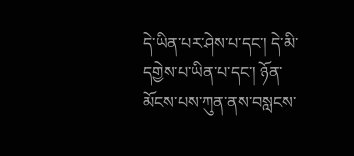དེ་ཡིན་པར་ཤེས་པ་དང་། དེ་མི་ དགྱེས་པ་ཡིན་པ་དང་། ཉོན་མོངས་པས་ཀུན་ནས་བསླངས་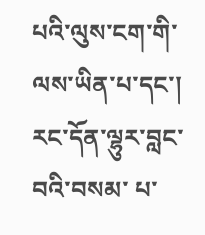པའི་ལུས་ངག་གི་ལས་ཡིན་པ་དང་། རང་དོན་ལྷུར་བླང་བའི་བསམ་ པ་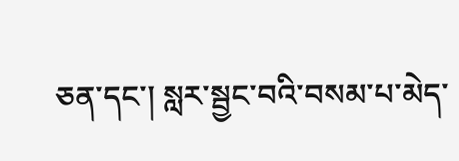ཅན་དང་། སླར་སྦྱང་བའི་བསམ་པ་མེད་